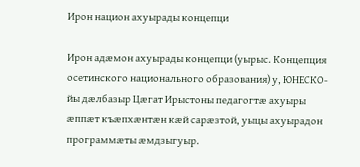Ирон национ ахуырады концепци

Ирон адæмон ахуырады концепци (уырыс. Концепция осетинского национального образования) у, ЮНЕСКО-йы дæлбазыр Цæгат Ирыстоны педагогтæ ахуыры æппæт къæпхæнтæн кæй сарæзтой, уыцы ахуырадон программæты æмдзыгуыр.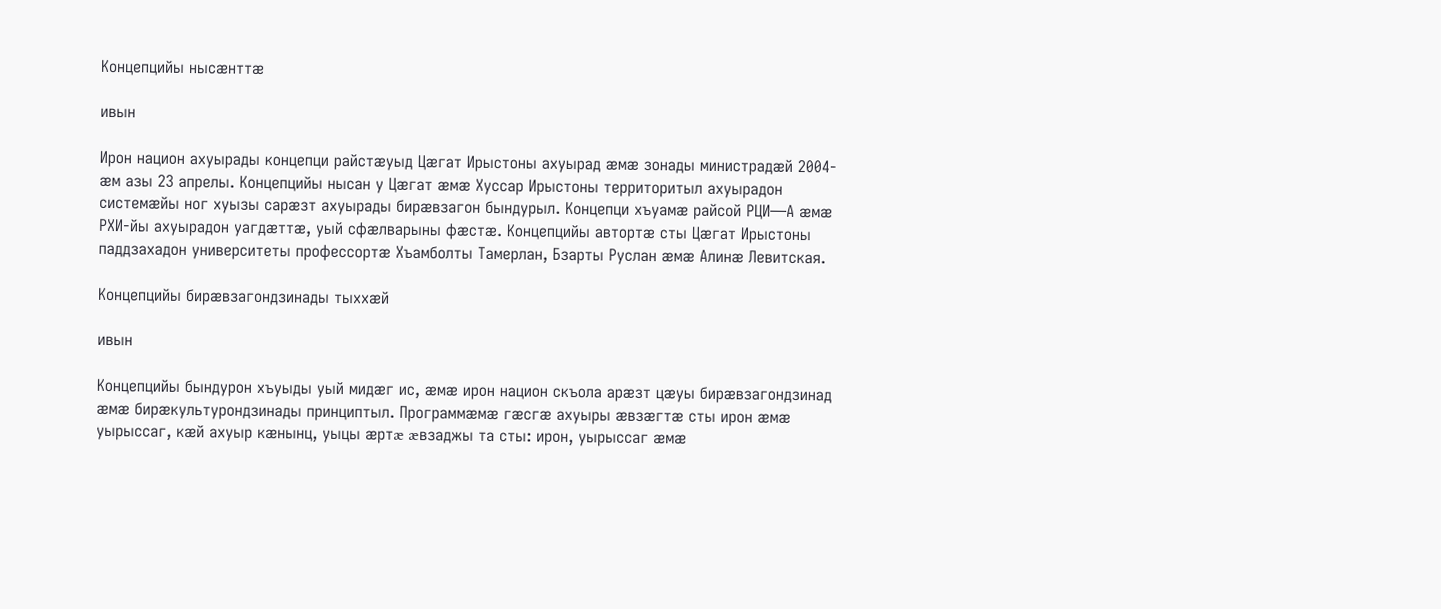Концепцийы нысæнттæ

ивын

Ирон национ ахуырады концепци райстæуыд Цæгат Ирыстоны ахуырад æмæ зонады министрадæй 2004-æм азы 23 апрелы. Концепцийы нысан у Цæгат æмæ Хуссар Ирыстоны территоритыл ахуырадон системæйы ног хуызы сарæзт ахуырады бирæвзагон бындурыл. Концепци хъуамæ райсой РЦИ—А æмæ РХИ-йы ахуырадон уагдæттæ, уый сфæлварыны фæстæ. Концепцийы автортæ сты Цæгат Ирыстоны паддзахадон университеты профессортæ Хъамболты Тамерлан, Бзарты Руслан æмæ Алинæ Левитская.

Концепцийы бирæвзагондзинады тыххæй

ивын

Концепцийы бындурон хъуыды уый мидæг ис, æмæ ирон национ скъола арæзт цæуы бирæвзагондзинад æмæ бирæкультурондзинады принциптыл. Программæмæ гæсгæ ахуыры æвзæгтæ сты ирон æмæ уырыссаг, кæй ахуыр кæнынц, уыцы æртæ æвзаджы та сты: ирон, уырыссаг æмæ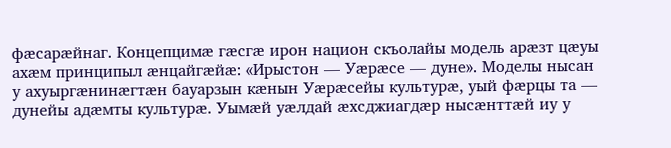фæсарæйнаг. Концепцимæ гæсгæ ирон национ скъолайы модель арæзт цæуы ахæм принципыл æнцайгæйæ: «Ирыстон — Уæрæсе — дуне». Моделы нысан у ахуыргæнинæгтæн бауарзын кæнын Уæрæсейы культурæ, уый фæрцы та — дунейы адæмты культурæ. Уымæй уæлдай æхсджиагдæр нысæнттæй иу у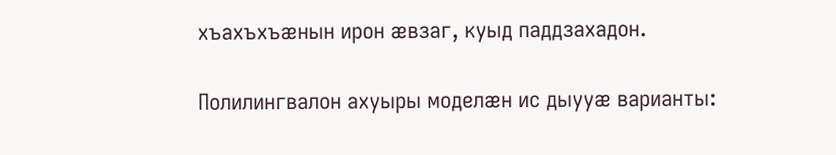хъахъхъæнын ирон æвзаг, куыд паддзахадон.

Полилингвалон ахуыры моделæн ис дыууæ варианты: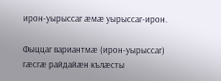ирон-уырыссаг æмæ уырыссаг-ирон.

Фыццаг вариантмæ (ирон-уырыссаг) гæсгæ райдайæн кълæсты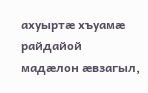ахуыртæ хъуамæ райдайой мадæлон æвзагыл,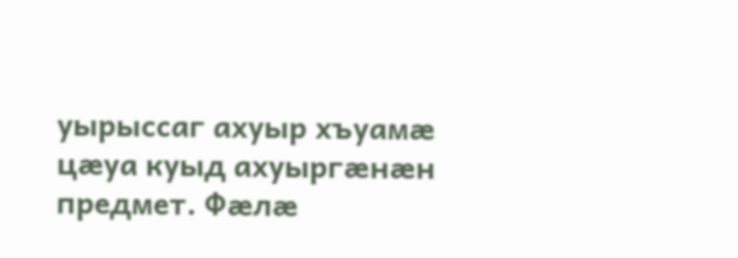уырыссаг ахуыр хъуамæ цæуа куыд ахуыргæнæн предмет. Фæлæ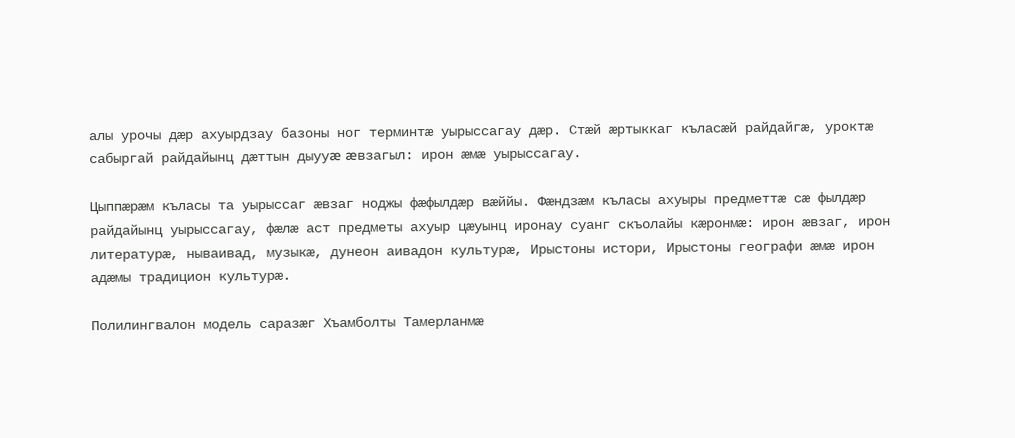алы урочы дæр ахуырдзау базоны ног терминтæ уырыссагау дæр. Стæй æртыккаг къласæй райдайгæ, уроктæ сабыргай райдайынц дæттын дыууæ æвзагыл: ирон æмæ уырыссагау.

Цыппæрæм къласы та уырыссаг æвзаг ноджы фæфылдæр вæййы. Фæндзæм къласы ахуыры предметтæ сæ фылдæр райдайынц уырыссагау, фæлæ аст предметы ахуыр цæуынц иронау суанг скъолайы кæронмæ: ирон æвзаг, ирон литературæ, нываивад, музыкæ, дунеон аивадон культурæ, Ирыстоны истори, Ирыстоны географи æмæ ирон адæмы традицион культурæ.

Полилингвалон модель саразæг Хъамболты Тамерланмæ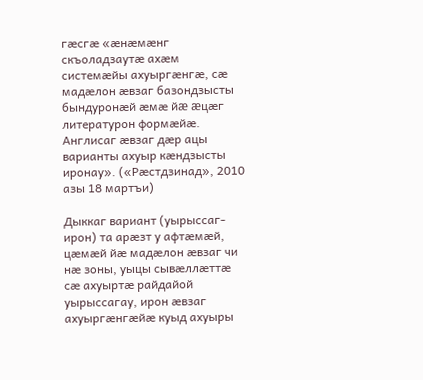гæсгæ «æнæмæнг скъоладзаутæ ахæм системæйы ахуыргæнгæ, сæ мадæлон æвзаг базондзысты бындуронæй æмæ йæ æцæг литературон формæйæ. Англисаг æвзаг дæр ацы варианты ахуыр кæндзысты иронау». («Рæстдзинад», 2010 азы 18 мартъи)

Дыккаг вариант (уырыссаг-ирон) та арæзт у афтæмæй, цæмæй йæ мадæлон æвзаг чи нæ зоны, уыцы сывæллæттæ сæ ахуыртæ райдайой уырыссагау, ирон æвзаг ахуыргæнгæйæ куыд ахуыры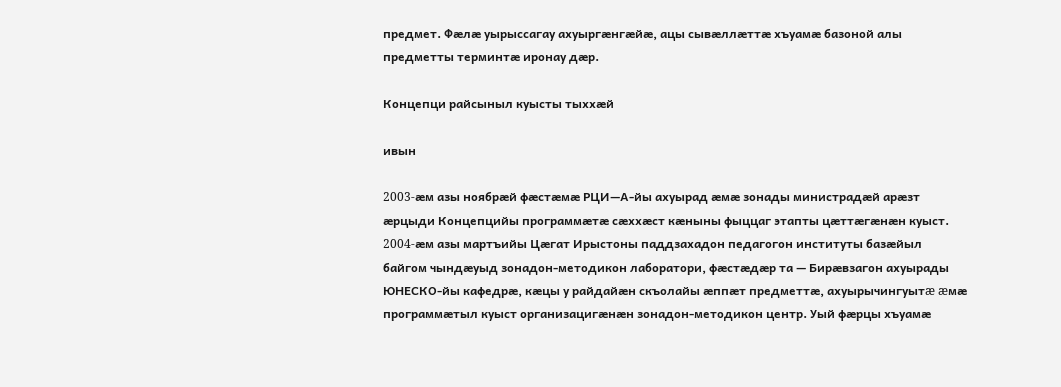предмет. Фæлæ уырыссагау ахуыргæнгæйæ, ацы сывæллæттæ хъуамæ базоной алы предметты терминтæ иронау дæр.

Концепци райсыныл куысты тыххæй

ивын

2003-æм азы ноябрæй фæстæмæ РЦИ—А-йы ахуырад æмæ зонады министрадæй арæзт æрцыди Концепцийы программæтæ сæххæст кæныны фыццаг этапты цæттæгæнæн куыст. 2004-æм азы мартъийы Цæгат Ирыстоны паддзахадон педагогон институты базæйыл байгом чындæуыд зонадон-методикон лаборатори, фæстæдæр та — Бирæвзагон ахуырады ЮНЕСКО-йы кафедрæ, кæцы у райдайæн скъолайы æппæт предметтæ, ахуырычингуытæ æмæ программæтыл куыст организацигæнæн зонадон-методикон центр. Уый фæрцы хъуамæ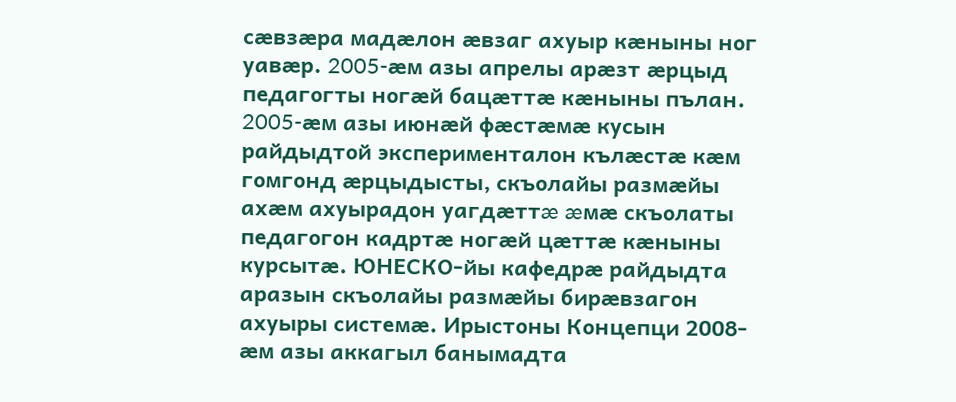сæвзæра мадæлон æвзаг ахуыр кæныны ног уавæр. 2005-æм азы апрелы арæзт æрцыд педагогты ногæй бацæттæ кæныны пълан. 2005-æм азы июнæй фæстæмæ кусын райдыдтой эксперименталон кълæстæ кæм гомгонд æрцыдысты, скъолайы размæйы ахæм ахуырадон уагдæттæ æмæ скъолаты педагогон кадртæ ногæй цæттæ кæныны курсытæ. ЮНЕСКО-йы кафедрæ райдыдта аразын скъолайы размæйы бирæвзагон ахуыры системæ. Ирыстоны Концепци 2008-æм азы аккагыл банымадта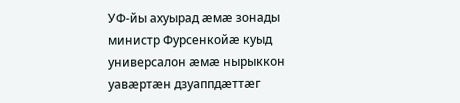УФ-йы ахуырад æмæ зонады министр Фурсенкойæ куыд универсалон æмæ нырыккон уавæртæн дзуаппдæттæг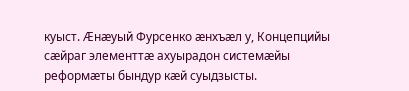куыст. Æнæуый Фурсенко æнхъæл у, Концепцийы сæйраг элементтæ ахуырадон системæйы реформæты бындур кæй суыдзысты.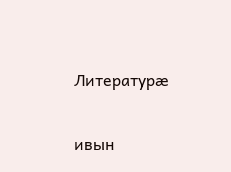Литературæ

ивын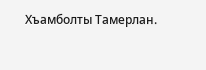Хъамболты Тамерлан.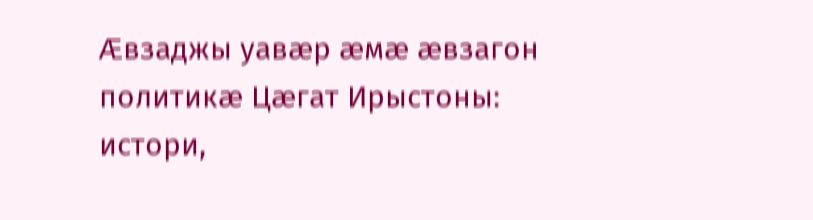Æвзаджы уавæр æмæ æвзагон политикæ Цæгат Ирыстоны: истори,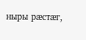ныры рæстæг,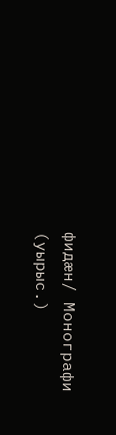фидæн/ Монографи (уырыс.)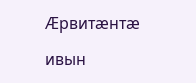Æрвитæнтæ

ивын